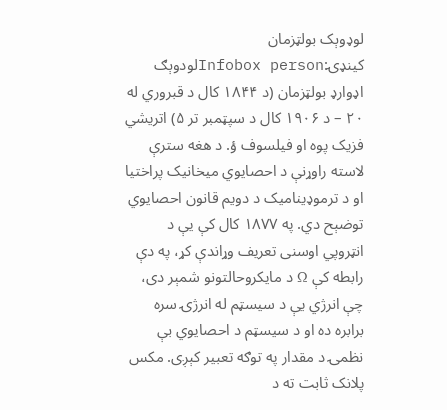لوډوېک بولټزمان
کينډۍ:Infobox personلودوېګ اډوارډ بولټزمان (د ۱۸۴۴ کال د قبروري له ۲۰ – د ۱۹۰۶ کال د سپټمبر تر ۵) اتریشي فزیک پوه او فیلسوف ؤ. د هغه سترې لاسته راوړنې د احصایوي میخانیک پراختیا او د ترموډینامیک د دویم قانون احصایوي توضېح دي. په ۱۸۷۷ کال کې یې د انټروپي اوسنی تعریف وړاندې کړ، په دې رابطه کې Ω د مایکروحالتونو شمېر دی، چې انرژي یې د سیسټم له انرژۍ سره برابره ده او د سیسټم د احصایوي بې نظمۍ د مقدار په توګه تعبیر کېږی. مکس پلانک ثابت ته د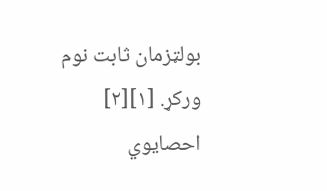بولټزمان ثابت نوم ورکړ. [۱][۲]
احصایوي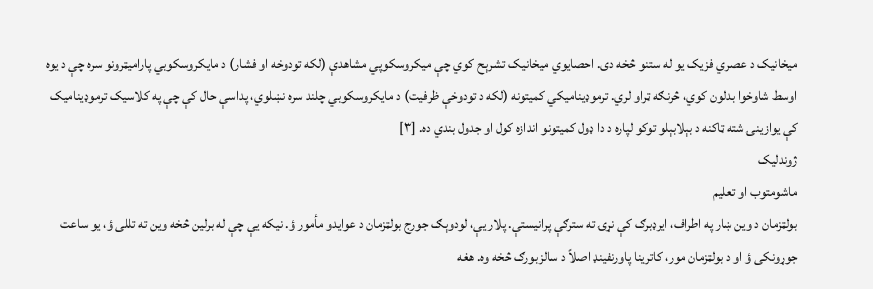میخانیک د عصري فزیک یو له ستنو څخه دی. احصایوي میخانیک تشرېح کوي چې میکروسکوپي مشاهدې (لکه تودوخه او فشار) د مایکروسکوبي پارامیټرونو سره چې د یوه اوسط شاوخوا بدلون کوي، څرنګه ټراو لري. ترموډینامیکي کمیتونه (لکه د تودوخې ظرفیت) د مایکروسکوبي چلند سره نښلوي، پداسې حال کې چې په کلاسیک ترموډینامیک کې یوازینۍ شته ټاکنه د بېلابېلو توکو لپاره د دا ډول کمیتونو اندازه کول او جدول بندي ده. [۳]
ژوندلیک
ماشومتوب او تعلیم
بولټزمان د وین ښار په اطراف، ایرډبرګ کې نړۍ ته سترګې پرانیستې. پلار یې، لودوېګ جورج بولټزمان د عوایدو مأمور ؤ. نیکه یې چې له برلین څخه وین ته تللی ؤ، یو ساعت جوړونکی ؤ او د بولټزمان مور، کاترینا پاورنفینډ اصلاً د سالزبورګ څخه وه. هغه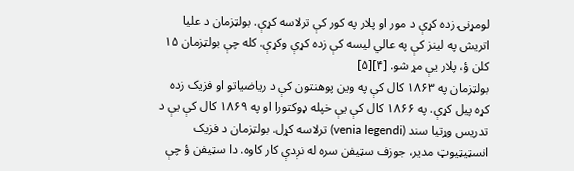لومړنۍ زده کړې د مور او پلار په کور کې ترلاسه کړې. بولټزمان د علیا اتریش په لینز کې په عالي لیسه کې زده کړې وکړې. کله چې بولټزمان ۱۵ کلن ؤ، پلار یې مړ شو. [۴][۵]
بولټزمان په ۱۸۶۳ کال کې په وین پوهنتون کې د ریاضياتو او فزیک زده کړه پیل کړې. په ۱۸۶۶ کال کې یې خپله ډوکتورا او په ۱۸۶۹ کال کې یې د تدریس وړتیا سند (venia legendi) ترلاسه کړل. بولټزمان د فزیک انسټیټیوټ مدیر، جوزف سټیفن سره له نږدې کار کاوه. دا سټیفن ؤ چې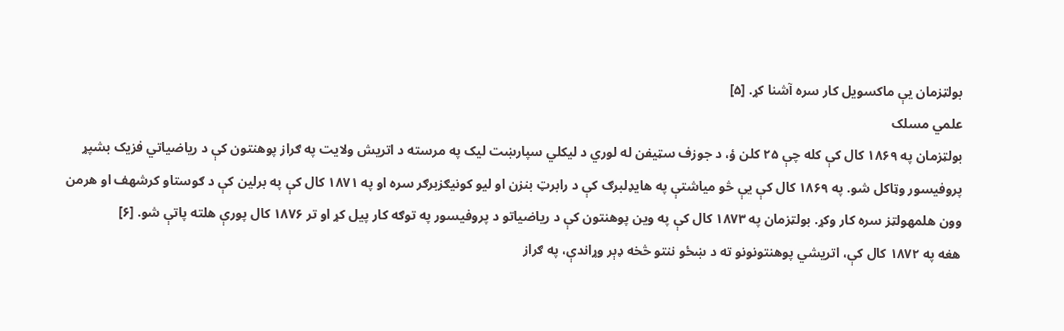بولټزمان یې ماکسویل کار سره آشنا کړ. [۵]
علمي مسلک
بولټزمان په ۱۸۶۹ کال کې کله چې ۲۵ کلن ؤ، د جوزف سټیفن له لوري د لیکلي سپارښت لیک په مرسته د اتریش ولایت په ګراز پوهنتون کې د ریاضیاتي فزیک بشپړ پروفیسور وټاکل شو. په ۱۸۶۹ کال کې یې څو میاشتې په هایډلبرګ کې د رابرټ بنزن او لیو کونیګزبرګر سره او په ۱۸۷۱ کال کې په برلین کې د ګوستاو کرشهف او هرمن وون هلمهولټز سره کار وکړ. بولټزمان په ۱۸۷۳ کال کې په وین پوهنتون کې د ریاضیاتو د پروفیسور په توګه کار پيل کړ او تر ۱۸۷۶ کال پورې هلته پاتې شو. [۶]
هغه په ۱۸۷۲ کال کې، اتریشي پوهنتونونو ته د ښځو ننتو څخه ډېر وړاندې، په ګراز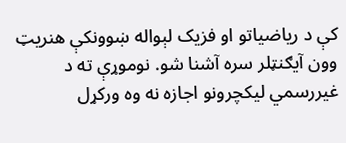کې د ریاضیاتو او فزیک لېواله ښوونکې هنریټ وون آیګنټلر سره آشنا شو. نوموړې ته د غیررسمي لیکچرونو اجازه نه وه ورکړل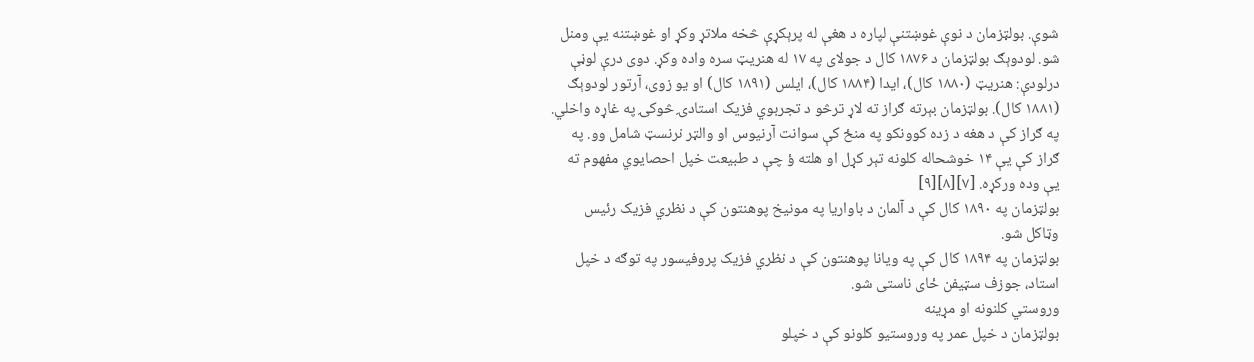شوې. بولټزمان د نوې غوښتنې لپاره د هغې له پرېکړې څخه ملاتړ وکړ او غوښتنه یې ومنل شو. لودوېګ بولټزمان د ۱۸۷۶ کال د جولای په ۱۷ له هنریټ سره واده وکړ. دوی درې لوڼې درلودې: هنریټ (۱۸۸۰ کال)، ایدا (۱۸۸۴ کال)، ایلس (۱۸۹۱ کال) او یو زوی، آرتور لودوېګ (۱۸۸۱ کال). بولټزمان بېرته ګراز ته لاړ ترڅو د تجربوي فزیک استادۍ څوکۍ په غاړه واخلي. په ګراز کې د هغه د زده کوونکو په منځ کې سوانت آرنیوس او والټر نرنسټ شامل وو. په ګراز کې یې ۱۴ خوشحاله کلونه تېر کړل او هلته ؤ چې د طبیعت خپل احصایوي مفهوم ته یې وده ورکړه. [۷][۸][۹]
بولټزمان په ۱۸۹۰ کال کې د آلمان د باواریا په مونیخ پوهنتون کې د نظري فزیک رئیس وټاکل شو.
بولټزمان په ۱۸۹۴ کال کې په ویانا پوهنتون کې د نظري فزیک پروفیسور په توګه د خپل استاد، جوزف سټیفن ځای ناستی شو.
وروستي کلنونه او مړینه
بولټزمان د خپل عمر په وروستیو کلونو کې د خپلو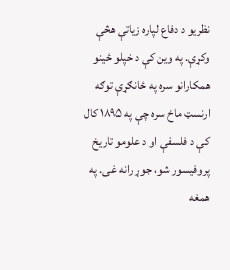نظریو د دفاع لپاره زیاتې هڅې وکړې. په وین کې د خپلو ځینو همکارانو سره په ځانګړې توګه ارنسټ ماخ سره چې په ۱۸۹۵ کال کې د فلسفې او د علومو تاریخ پروفیسور شو، جوړ رانه غی. په همغه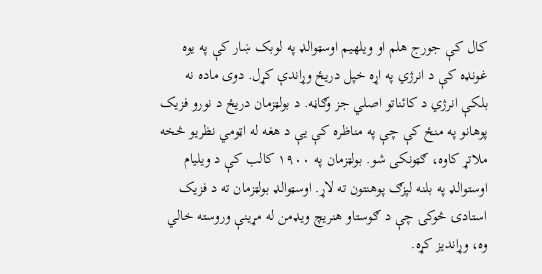کال کې جورج هلم او ویلهیم اوسټوالډ په لوبک ښار کې په یوه غونډه کې د انرژي په اړه خپل دریځ وړاندې کړل. دوی ماده نه بلکې انرژي د کائناتو اصلي جز وګاڼه. د بولټزمان دریځ د نورو فزیک پوهانو په منځ کې چې په مناظره کې یې د هغه له اټومي نظریو څخه ملاتړ کاوه، ګټونکی شو. بولټزمان په ۱۹۰۰ کالب کې د ویلیام اوستوالډ په بلنه لپزګ پوهنتون ته لاړ. اوسټوالډ بولټزمان ته د فزیک استادۍ څوکۍ چې د ګوستاو هنریچ ویډمن له مړینې وروسته خالي وه، وړاندیز کړه.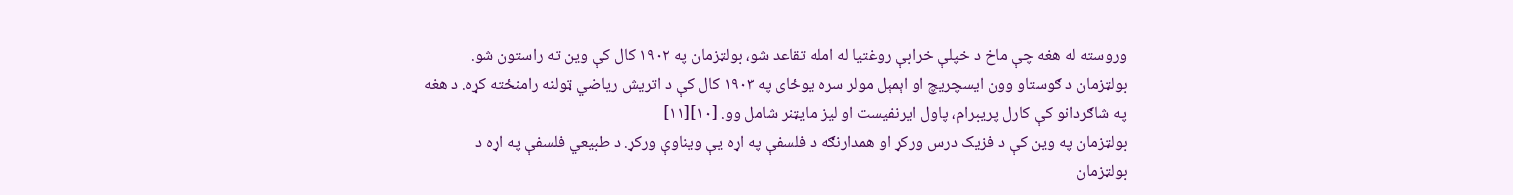وروسته له هغه چې ماخ د خپلې خرابې روغتیا له امله تقاعد شو، بولټزمان په ۱۹۰۲ کال کې وین ته راستون شو. بولټزمان د ګوستاو وون ایسچریچ او اېمېل مولر سره یوځای په ۱۹۰۳ کال کې د اتریش ریاضي ټولنه رامنځته کړه. د هغه په شاګردانو کې کارل پریبرام، پاول ایرنفیست او لیز مایټنر شامل وو. [۱۰][۱۱]
بولټزمان په وین کې د فزیک درس ورکړ او همدارنګه د فلسفې په اړه یې ویناوې ورکړ. د طبیعي فلسفې په اړه د بولټزمان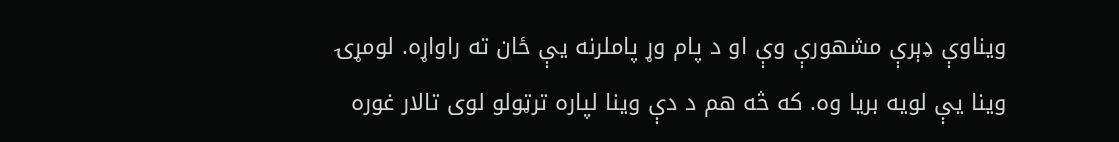ویناوې ډېرې مشهورې وې او د پام وړ پاملرنه یې ځان ته راواړه. لومړۍ وینا یې لویه بریا وه. که څه هم د دې وینا لپاره ترټولو لوی تالار غوره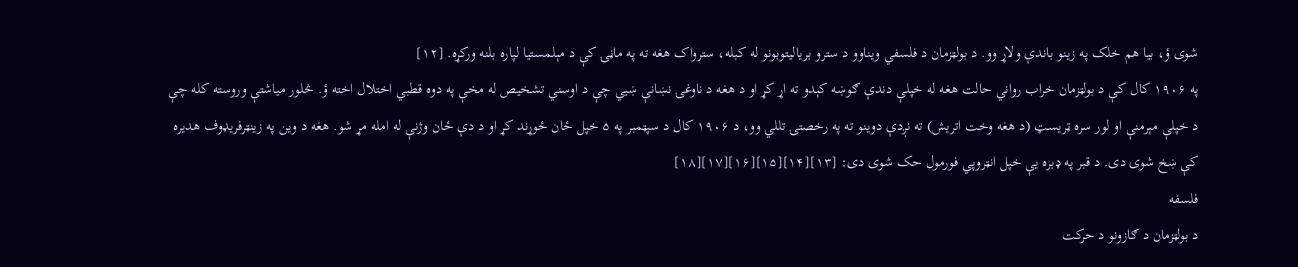شوی ؤ، بیا هم خلک په زینو باندې ولاړ وو. د بولټزمان د فلسفي ویناوو د سترو بریالیتوبونو له کبله، سترواک هغه ته په ماڼۍ کې د مېلمستیا لپاره بلنه ورکړه. [۱۲]
په ۱۹۰۶ کال کې د بولټزمان خراب رواني حالت هغه له خپلې دندې ګوښه کېدو ته اړ کړ او د هغه د ناوغۍ نښانې ښیي چې د اوسني تشخیص له مخې په دوه قطبي اختلال اخته ؤ. څلور میاشتې وروسته کله چې د خپلې مېرمنې او لور سره ټریسټ (د هغه وخت اتریش) ته نږدې دوینو ته په رخصتۍ تللي وو، د ۱۹۰۶ کال د سپټمبر په ۵ خپل ځان ځوړند کړ او د دې ځان وژنې له امله مړ شو. هغه د وین په زینټرفریډوف هدیره کې ښخ شوی دی. د قبر په ډبره یې خپل انټروپي فورمول حک شوی دی: [۱۳][۱۴][۱۵][۱۶][۱۷][۱۸]
فلسفه
د بولټزمان د ګازونو د حرکت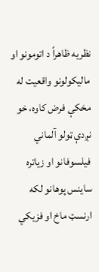نظریه ظاهراً د اتومونو او مالیکولونو واقعیت له مخکې فرض کاوه، خو نږدې ټولو آلماني فیلسوفانو او زیاتره ساینس پوهانو لکه ارنسټ ماخ او فزیکي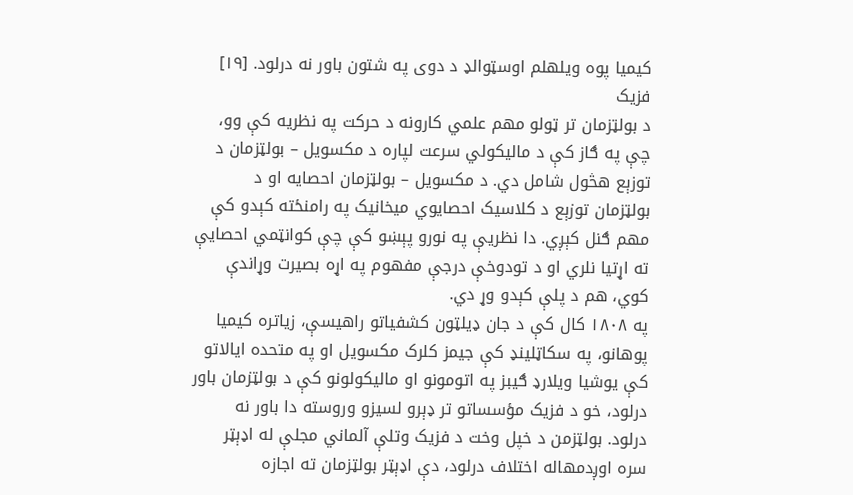کیمیا پوه ویلهلم اوسټوالډ د دوی په شتون باور نه درلود. [۱۹]
فزیک
د بولټزمان تر ټولو مهم علمي کارونه د حرکت په نظریه کې وو، چې په ګاز کې د مالیکولي سرعت لپاره د مکسویل – بولټزمان د توزېع هڅول شامل دي. د مکسویل – بولټزمان احصایه او د بولټزمان توزېع د کلاسیک احصایوي میخانیک په رامنځته کېدو کې مهم ګنل کېږي. دا نظریې په نورو پېښو کې چې کوانټمي احصایې ته اړتیا نلري او د تودوخې درجې مفهوم په اړه بصیرت وړاندې کوي، هم د پلې کېدو وړ دي.
په ۱۸۰۸ کال کې د جان ډیلټون کشفیاتو راهیسې، زیاتره کیمیا پوهانو، په سکاټلینډ کې جیمز کلرک مکسویل او په متحده ایالاتو کې یوشیا ویلارډ ګیبز په اتومونو او مالیکولونو کې د بولټزمان باور درلود، خو د فزیک مؤسساتو تر ډېرو لسیزو وروسته دا باور نه درلود. بولټزمن د خپل وخت د فزیک وتلې آلماني مجلې له اډېټر سره اوږدمهاله اختلاف درلود، دې اډېټر بولټزمان ته اجازه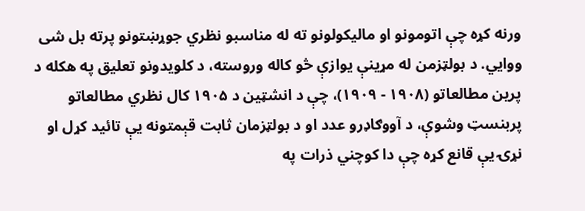ورنه کړه چې اتومونو او مالیکولونو ته له مناسبو نظري جوړښتونو پرته بل شی ووايي. د بولټزمن له مړینې یوازې څو کاله وروسته، د کلویدونو تعلیق په هکله د پرین مطالعاتو (۱۹۰۸ - ۱۹۰۹)، چې د انشټین د ۱۹۰۵ کال نظري مطالعاتو پربنسټ وشوې، د آووګاډرو عدد او د بولټزمان ثابت قېمتونه یې تائید کړل او نړۍ یې قانع کړه چې دا کوچني ذرات په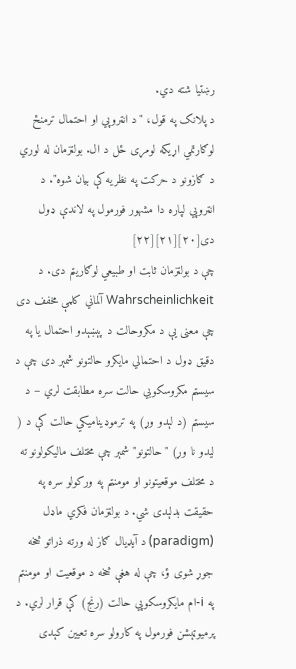رښتیا شته دي.
د پلانک په قول، "د انټروپي او احتمال ترمنځ لوګارتمي اړیکه لومړی ځل د ال. بولټزمان له لوري د ګازونو د حرکت په نظریه کې بیان شوه". د انټروپي لپاره دا مشهور فورمول په لاندې ډول دی[۲۰][۲۱][۲۲]
چې د بولټزمان ثابت او طبیعي لوګاریتم دی. د Wahrscheinlichkeit آلماني کلمې مخفف دی چې معنی یې د مکروحالت د پېښېدو احتمال یا په دقیق ډول د احتمالي مایکرو حالتونو شمېر دی چې د سیسټم مکروسکوبي حالت سره مطابقت لري – د سیسټم (د لېدو وړ) په ترموډینامیکي حالت کې د ( لیدو نا وړ) "حالتونو" شمېر چې مختلف مالیکولونو ته د مختلف موقعیتونو او مومنټم په ورکولو سره په حقیقت بدلېدی شي. د بولټزمان فکري ماډل (paradigm) د آيډیال ګاز له ورته ذراتو څخه جوړ شوی ؤ، چې له هغې څخه د موقعیت او مومنتم په i-ام مایکروسکوپي حالت (رنج) کې قرار لري. د پرمیوټېشن فورمول په کارولو سره تعیین کېدی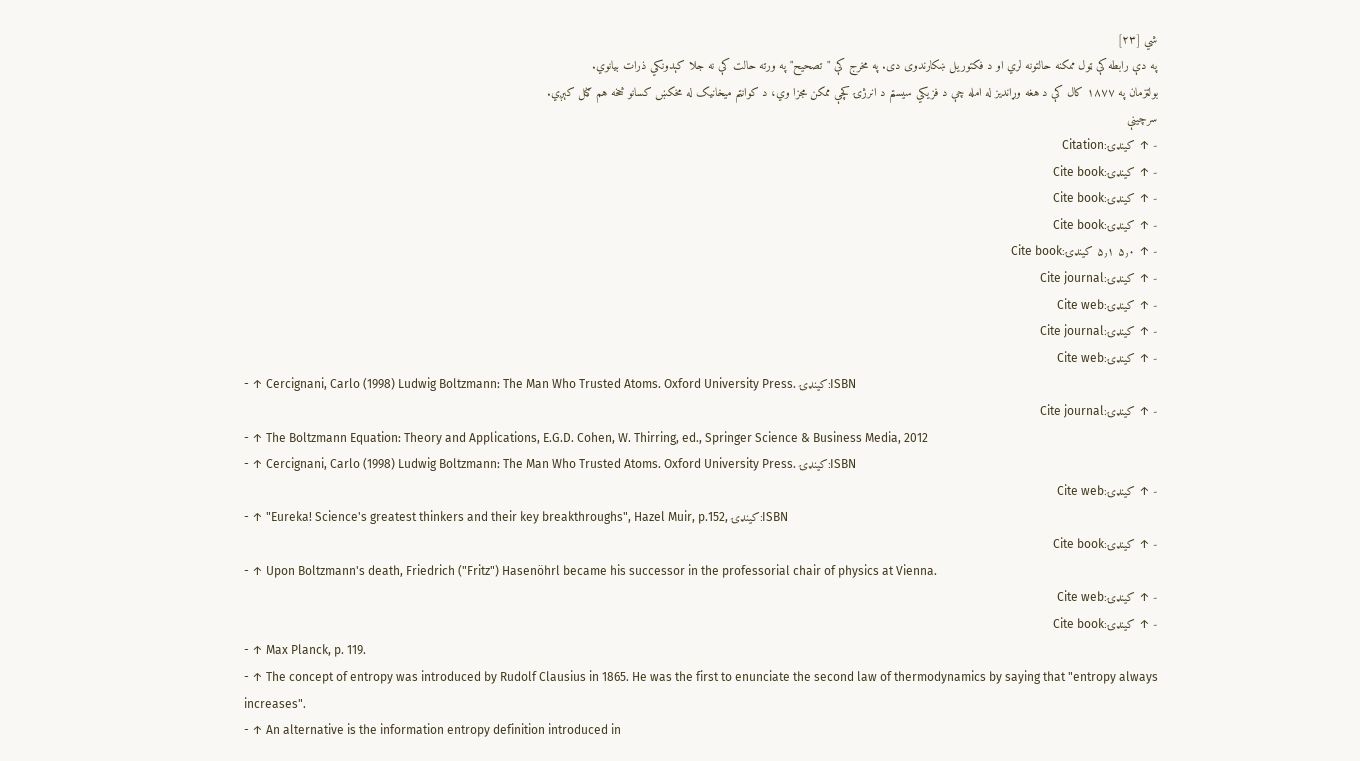شي [۲۳]
په دې رابطه کې ټول ممکنه حالتونه لري او د فکتوریل ښکارندوی دی. په مخرج کې "تصحیح" په ورته حالت کې نه جلا کېدونکي ذرات بیانوي.
بولټزمان په ۱۸۷۷ کال کې د هغه وړاندیز له امله چې د فزیکي سیسټم د انرژۍ کچې ممکن مجزا وي، د کوانټم میخانیک له مخکښ کسانو څخه هم ګڼل کېږي.
سرچينې
- ↑ کينډۍ:Citation
- ↑ کينډۍ:Cite book
- ↑ کينډۍ:Cite book
- ↑ کينډۍ:Cite book
- ↑ ۵٫۰ ۵٫۱ کينډۍ:Cite book
- ↑ کينډۍ:Cite journal
- ↑ کينډۍ:Cite web
- ↑ کينډۍ:Cite journal
- ↑ کينډۍ:Cite web
- ↑ Cercignani, Carlo (1998) Ludwig Boltzmann: The Man Who Trusted Atoms. Oxford University Press. کينډۍ:ISBN
- ↑ کينډۍ:Cite journal
- ↑ The Boltzmann Equation: Theory and Applications, E.G.D. Cohen, W. Thirring, ed., Springer Science & Business Media, 2012
- ↑ Cercignani, Carlo (1998) Ludwig Boltzmann: The Man Who Trusted Atoms. Oxford University Press. کينډۍ:ISBN
- ↑ کينډۍ:Cite web
- ↑ "Eureka! Science's greatest thinkers and their key breakthroughs", Hazel Muir, p.152, کينډۍ:ISBN
- ↑ کينډۍ:Cite book
- ↑ Upon Boltzmann's death, Friedrich ("Fritz") Hasenöhrl became his successor in the professorial chair of physics at Vienna.
- ↑ کينډۍ:Cite web
- ↑ کينډۍ:Cite book
- ↑ Max Planck, p. 119.
- ↑ The concept of entropy was introduced by Rudolf Clausius in 1865. He was the first to enunciate the second law of thermodynamics by saying that "entropy always increases".
- ↑ An alternative is the information entropy definition introduced in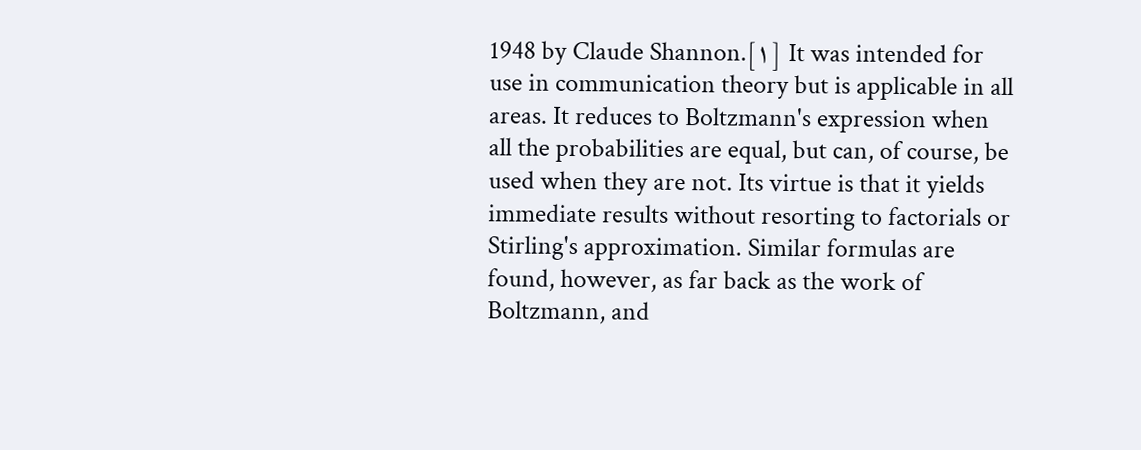1948 by Claude Shannon.[۱] It was intended for use in communication theory but is applicable in all areas. It reduces to Boltzmann's expression when all the probabilities are equal, but can, of course, be used when they are not. Its virtue is that it yields immediate results without resorting to factorials or Stirling's approximation. Similar formulas are found, however, as far back as the work of Boltzmann, and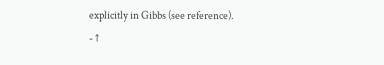explicitly in Gibbs (see reference).
- ↑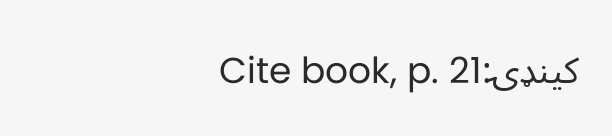کينډۍ:Cite book, p. 21